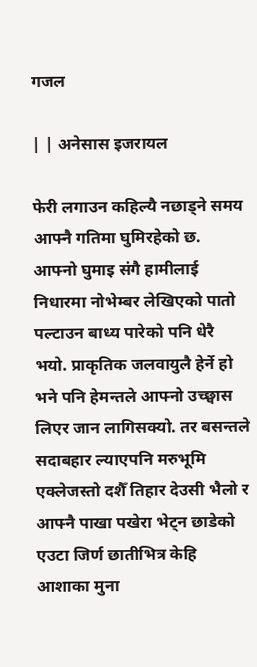गजल

| | अनेसास इजरायल

फेरी लगाउन कहिल्यै नछाड्ने समय आफ्नै गतिमा घुमिरहेको छ. आफ्नो घुमाइ संगै हामीलाई निधारमा नोभेम्बर लेखिएको पातो पल्टाउन बाध्य पारेको पनि धेरै भयो. प्राकृतिक जलवायुलै हेर्ने हो भने पनि हेमन्तले आफ्नो उच्छ्वास लिएर जान लागिसक्यो. तर बसन्तले सदाबहार ल्याएपनि मरुभूमि एक्लेजस्तो दशैँ तिहार देउसी भैलो र आफ्नै पाखा पखेरा भेट्न छाडेको एउटा जिर्ण छातीभित्र केहि आशाका मुना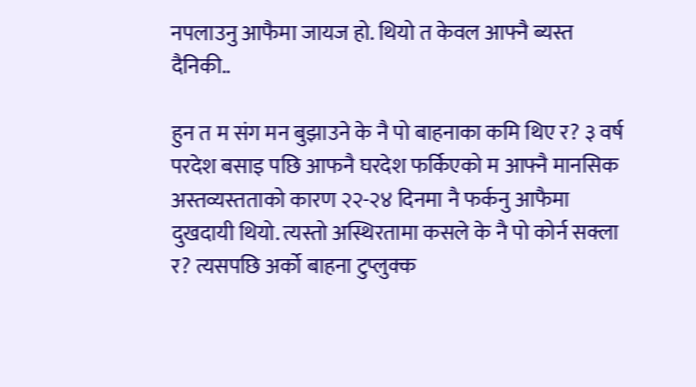नपलाउनु आफैमा जायज हो. थियो त केवल आफ्नै ब्यस्त दैनिकी..

हुन त म संग मन बुझाउने के नै पो बाहनाका कमि थिए र? ३ वर्ष परदेश बसाइ पछि आफनै घरदेश फर्किएको म आफ्नै मानसिक अस्तव्यस्तताको कारण २२-२४ दिनमा नै फर्कनु आफैमा दुखदायी थियो. त्यस्तो अस्थिरतामा कसले के नै पो कोर्न सक्ला र? त्यसपछि अर्को बाहना टुप्लुक्क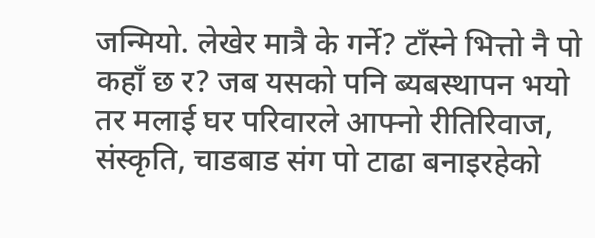जन्मियो. लेखेर मात्रै के गर्ने? टाँस्ने भित्तो नै पो कहाँ छ र? जब यसको पनि ब्यबस्थापन भयो तर मलाई घर परिवारले आफ्नो रीतिरिवाज, संस्कृति, चाडबाड संग पो टाढा बनाइरहेको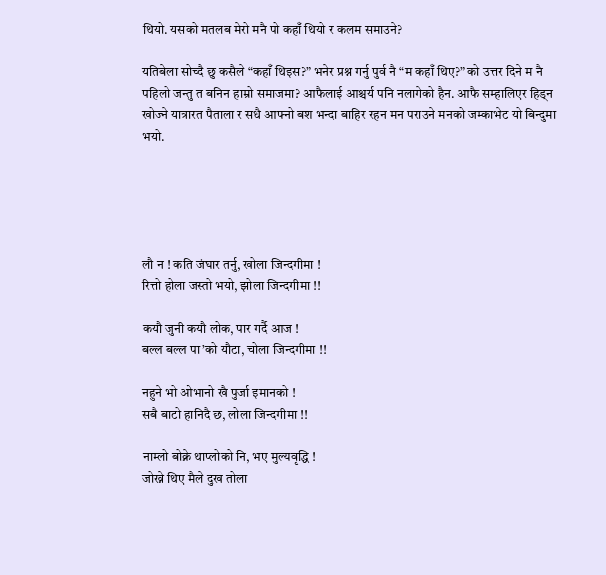थियो. यसको मतलब मेरो मनै पो कहाँ थियो र कलम समाउने?

यतिबेला सोच्दै छु कसैले “कहाँ थिइस?” भनेर प्रश्न गर्नु पुर्व नै “म कहाँ थिए?” को उत्तर दिने म नै पहिलो जन्तु त बनिन हाम्रो समाजमा? आफैलाई आश्चर्य पनि नलागेको हैन. आफै सम्हालिएर हिड्न खोज्ने यात्रारत पैताला र सधै आफ्नो बश भन्दा बाहिर रहन मन पराउने मनको जम्काभेट यो बिन्दुमा भयो.





लौ न ! कति जंघार तर्नु, खोला जिन्दगीमा !
रित्तो होला जस्तो भयो, झोला जिन्दगीमा !!

कयौ जुनी कयौ लोक, पार गर्दै आज !
बल्ल बल्ल पा’को यौटा, चोला जिन्दगीमा !!

नहुने भो ओभानो खै पुर्जा इमानको !
सबै बाटो हानिदै छ, लोला जिन्दगीमा !!

नाम्लो बोक्ने थाप्लोको नि, भए मुल्यवृद्धि !
जोख्ने थिए मैले दुख तोला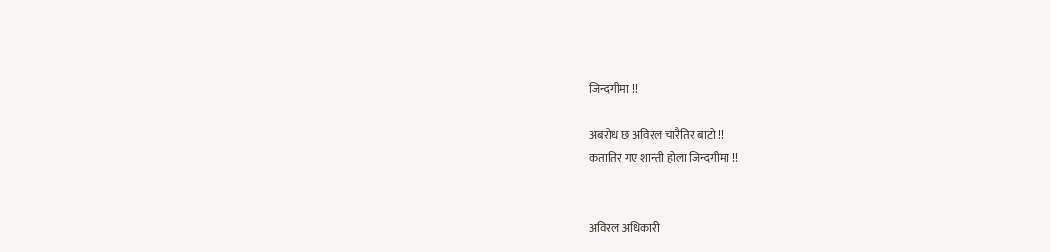जिन्दगीमा !!

अबरोध छ अविरल चारैतिर बाटो !!
कतातिर गए शान्ती होला जिन्दगीमा !!


अविरल अधिकारी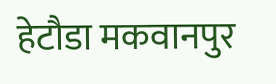हेटौडा मकवानपुर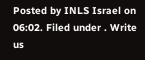Posted by INLS Israel on 06:02. Filed under . Write us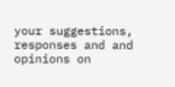your suggestions, responses and and opinions on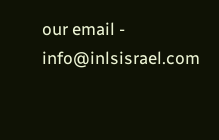our email - info@inlsisrael.com